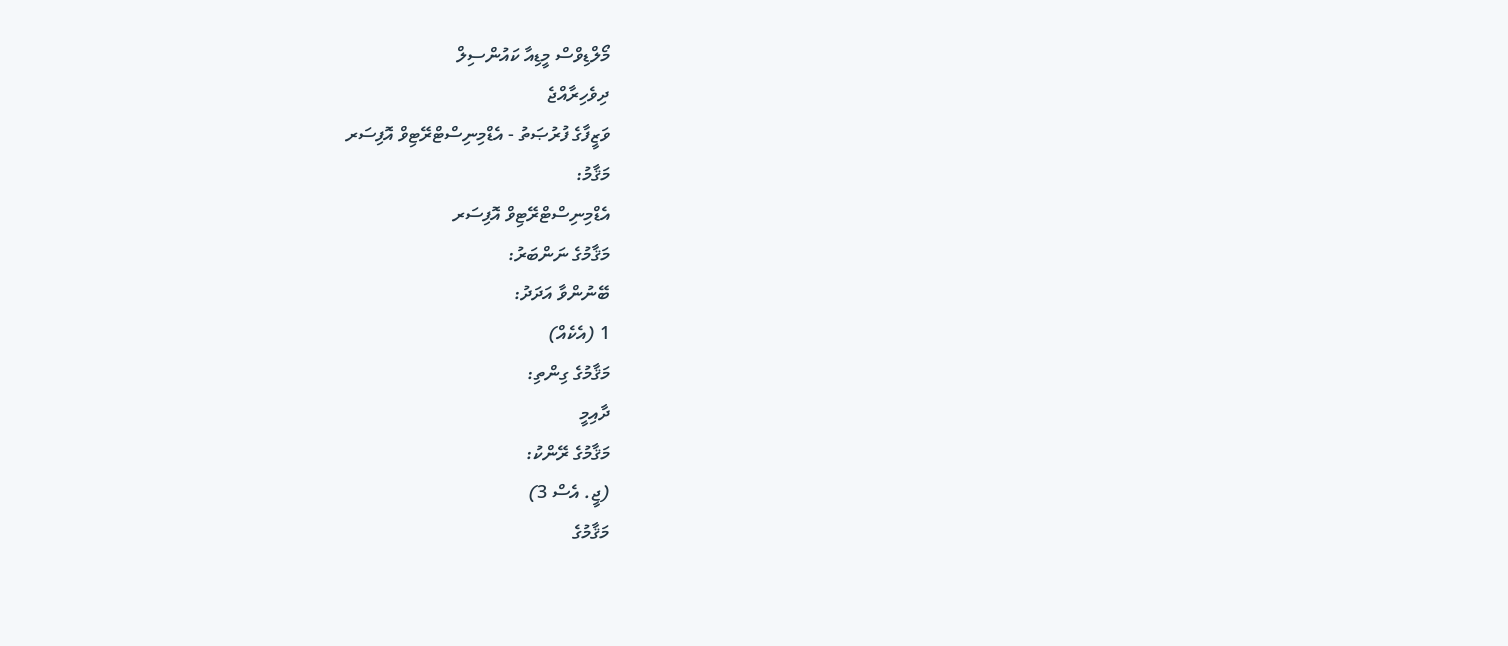މޯލްޑިވްސް މީޑިއާ ކައުންސިލް
ދިވެހިރާއްޖެ
ވަޒީފާގެ ފުރުޞަތު - އެޑްމިނިސްޓްރޭޓިވް އޮފިސަރ
މަޤާމު:
އެޑްމިނިސްޓްރޭޓިވް އޮފިސަރ
މަޤާމުގެ ނަންބަރު:
ބޭނުންވާ އަދަދު:
1 (އެކެއް)
މަޤާމުގެ ގިންތި:
ދާއިމީ
މަޤާމުގެ ރޭންކު:
(ޖީ. އެސް 3)
މަޤާމުގެ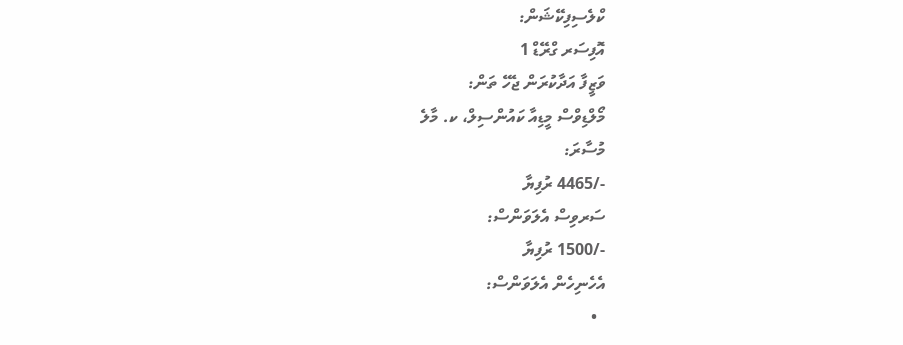ކްލެސިފިކޭޝަން:
އޮފިސަރ ގްރޭޑް 1
ވަޒީފާ އަދާކުރަން ޖެހޭ ތަން:
މޯލްޑިވްސް މީޑިއާ ކައުންސިލް، ކ. މާލެ
މުސާރަ:
-/4465 ރުފިޔާ
ސަރވިސް އެލަވަންސް:
-/1500 ރުފިޔާ
އެހެނިހެން އެލަވަންސް:
  •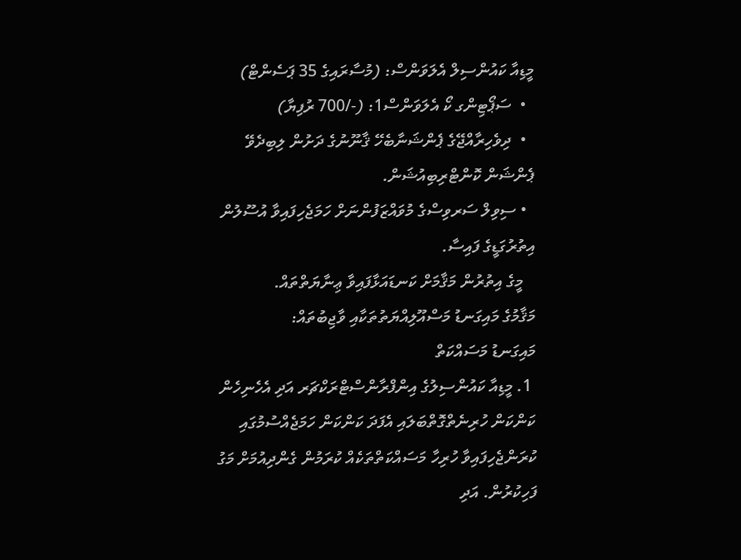މީޑިއާ ކައުންސިލް އެލަވަންސް: (މުސާރައިގެ 35 ޕަސެންޓް)
  •  ސަޕޯޓިންގ ކޯ އެލަވަންސް1: (-/700 ރުފިޔާ)
  •  ދިވެހިރާއްޖޭގެ ޕެންޝަނާބެހޭ ޤާނޫނުގެ ދަށުން ލިބިދެވޭ ޕެންޝަން ކޮންޓްރިބިއުޝަން.
  • ސިވިލް ސަރވިސްގެ މުވައްޒަފުންނަށް ހަމަޖެހިފައިވާ އުސޫލުން އިތުރުގަޑީގެ ފައިސާ.
   މީގެ އިތުރުން މަޤާމަށް ކަނޑައަޅާފައިވާ ޢިނާޔަތްތައް.
މަޤާމުގެ މައިގަނޑު މަސްއޫލިއްޔަތުތަކާއި ވާޖިބުތައް:
މައިގަނޑު މަސައްކަތް
 1. މީޑިއާ ކައުންސިލުގެ އިންފްރާންސްޓްރަކްޗަރ އަދި އެހެނިހެން ކަންކަން ހުރިނެތްގޮތްބަލައި އެފަދަ ކަންކަން ހަމަޖެއްސުމުގައި ކުރަންޖެހިފައިވާ ހުރިހާ މަސައްކަތްތަކެއް ކުރަމުން ގެންދިއުމަށް މަގު ފަހިކުރުން. އަދި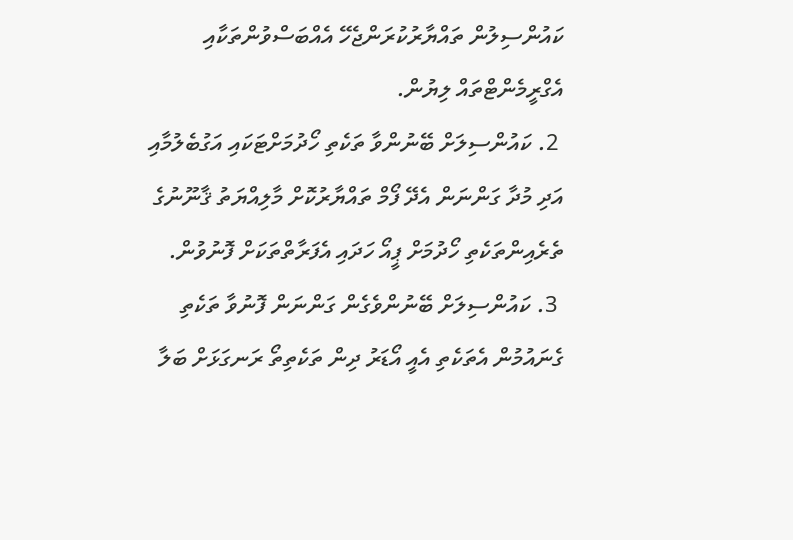ކައުންސިލުން ތައްޔާރުކުރަންޖެހޭ އެއްބަސްވުންތަކާއި އެގްރީމެންޓްތައް ލިޔުން.
 2. ކައުންސިލަށް ބޭނުންވާ ތަކެތި ހޯދުމަށްޓަކައި އަގުބެލުމާއި އަދި މުދާ ގަންނަން އެދޭ ފޯމް ތައްޔާރުކޮށް މާލިއްޔަތު ޤާނޫނުގެ ތެރެއިންތަކެތި ހޯދުމަށް ޕީއޯ ހަދައި އެފަރާތްތަކަށް ފޮނުވުން.
 3. ކައުންސިލަށް ބޭނުންވެގެން ގަންނަން ފޮނުވާ ތަކެތި ގެނައުމުން އެތަކެތި އެއީ އޯޑަރު ދިން ތަކެތިތޯ ރަނގަޅަށް ބަލާ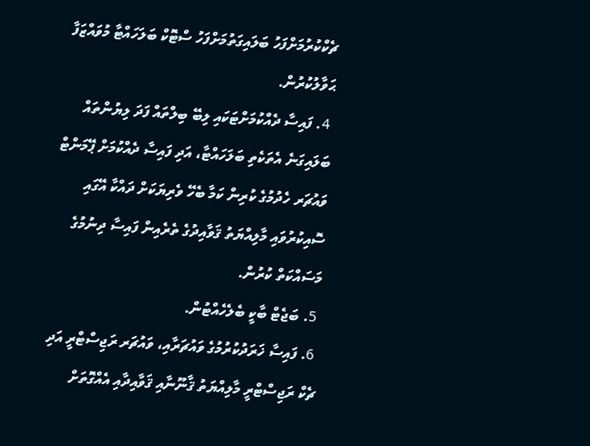ޗެކްކުރުމަށްފަހު ބަލައިގަތުމަށްފަހު ސްޓޮކް ބަލަހައްޓާ މުވައްޒަފާ ޙަވާލުކުރުން.
 4. ފައިސާ ދެއްކުމަށްޓަކައި ލިބޭ ބިލްތައް ފަދަ ލިޔުންތައް ބަލައިގަނެ އެތަކެތި ބަލަހައްޓާ، އަދި ފައިސާ ދެއްކުމަށް ޕޭމަންޓް ވައުޗަރ ހެދުމުގެ ކުރިން ކަމާ ބެހޭ ވެރިޔަކަށް ދައްކާ އޭގައި ސޮއިކުރުވައި މާލިއްޔަތު ޤަވާއިދުގެ ތެރެއިން ފައިސާ ދިނުމުގެ މަސައްކަތް ކުރުން.
 5. ބަޖެޓް ބާކީ ބެލެހެއްޓުން.
 6. ފައިސާ ޚަރަދުކުރުމުގެ ވައުޗަރާއި، ވައުޗަރ ރަޖިސްޓްރީ އަދި ޗެކް ރަޖިސްޓްރީ މާލިއްޔަތު ޤާނޫނާއި ޤަވާއިދާއި އެއްގޮތަށް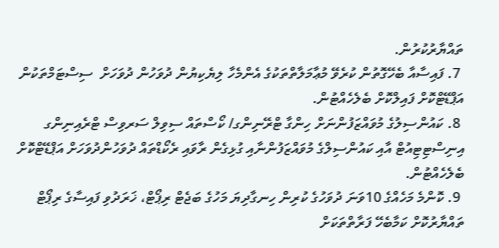ތައްޔާރުކުރުން.
 7. ފައިސާއާ ބެހޭގޮތުން ކުރެވޭ މުޢާމަލާތްތަކުގެ އެންމެހާ ލިޔެކިޔުން ދުވަހުން ދުވަހަށް  ސިސްޓަމްތަކުން އަޕްޑޭޓްކޮށް ފައިލްކޮށް ބެލެހެއްޓުން.
 8. ކައުންސިލުގެ މުވައްޒަފުންނަށް ހިންގާ ޓްރޭނިންގ/ ކޯސްތައް ސިވިލް ސަރވިސް ޓްރެއިނިންގ އިނިސްޓިޓިއުޓް އާއި ކައުންސިލްގެ މުވައްޒަފުންނާއި ގުޅިގެން ރާވައި ރެކޯޑްތައް ދުވަހުންދުވަހަށް އަޕްޑޭޓްކޮށް ބެލެހެއްޓުން.
 9. ކޮންމެ މަހެއްގެ 10ވަނަ ދުވަހުގެ ކުރިން ހިނގާދިޔަ މަހުގެ ބަޖެޓް ރިޕޯޓް، ޚަރަދުވި ފައިސާގެ ރިޕޯޓް ތައްޔާރުކޮށް ކަމާބެހޭ ފަރާތްތަކަށް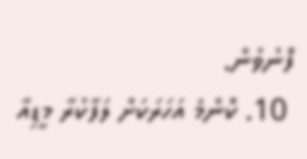ފޮނުވުން.
 10. ކޮންމެ އަހަރަކަށް ލަފާކުރާ މީޑިއާ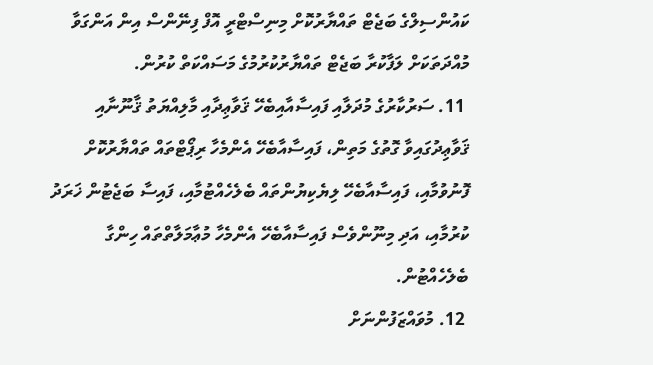ކައުންސިލްގެ ބަޖެޓް ތައްޔާރުކޮށް މިނިސްޓްރީ އޮފް ފިނޭންސް އިން އަންގަވާ މުއްދަތަކަށް ލަފާކުރާ ބަޖެޓް ތައްޔާރުކުރުމުގެ މަސައްކަތް ކުރުން.
 11. ސަރުކާރުގެ މުދަލާއި ފައިސާއާއިބެހޭ ޤަވާޢިދާއި މާލިއްޔަތު ޤާނޫނާއި ޤަވާޢިދުގައިވާ ގޮތުގެ މަތިން، ފައިސާއާބެހޭ އެންމެހާ ރިޕޯޓްތައް ތައްޔާރުކޮށް ފޮނުވުމާއި، ފައިސާއާބެހޭ ލިޔެކިޔުންތައް ބެލެހެއްޓުމާއި، ފައިސާ ބަޖެޓުން ޚަރަދު ކުރުމާއި، އަދި މިނޫންވެސް ފައިސާއާބެހޭ އެންމެހާ މުޢާމަލާތްތައް ހިންގާ ބެލެހެއްޓުން.
 12. މުވައްޒަފުންނަށް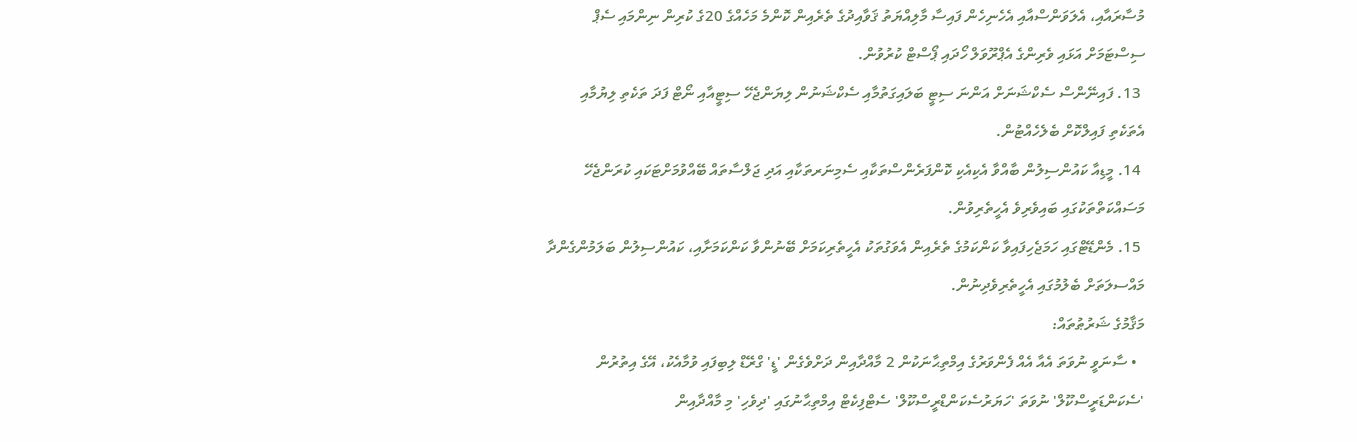މުސާރައާއި، އެލަވަންސްއާއި އެހެނިހެން ފައިސާ މާލިއްޔަތު ޤަވާއިދުގެ ތެރެއިން ކޮންމެ މަހެއްގެ 20ގެ ކުރިން ނިންމައި ސެޕް ސިސްޓަމަށް އަޅައި ވެރިންގެ އެޕްރޫވަލް ހޯދައި ޕޯސްޓް ކުރުވުން.
 13. ފައިނޭންސް ސެކްޝަނަށް އަންނަ ސިޓީ ބަލައިގަތުމާއި ސެކްޝަނުން ލިޔަންޖެހޭ ސިޓީއާއި ނޯޓް ފަދަ ތަކެތި ލިޔުމާއި އެތަކެތި ފައިލްކޮށް ބެލެހެއްޓުން.
 14. މީޑިއާ ކައުންސިލުން ބާއްވާ އެކިއެކި ކޮންފަރެންސްތަކާއި ސެމިނަރތަކާއި އަދި ޖަލްސާތައް ބޭއްވުމަށްޓަކައި ކުރަންޖެހޭ މަސައްކަތްތަކުގައި ބައިވެރިވެ އެހީތެރިވުން.
 15. މެންޑޭޓްގައި ހަމަޖެހިފައިވާ ކަންކަމުގެ ތެރެއިން އެވަގުތަކު އެހީތެރިކަމަށް ބޭނުންވާ ކަންކަމަށާއި، ކައުންސިލުން ބަލަމުންގެންދާ މައްސލަތަށް ބެލުމުގައި އެހީތެރިވެދިނުން.
މަޤާމުގެ ޝަރުޠުތައް:
  • ސާނަވީ ނުވަތަ އެއާ އެއް ފެންވަރުގެ އިމްތިޙާނަކުން 2 މާއްދާއިން ދަށްވެގެން 'ޑީ' ގްރޭޑް ލިބިފައި ވުމާއެކު، އޭގެ އިތުރުން 'ސެކަންޑަރީސްކޫލް' ނުވަތަ 'ހަޔަރުސެކަންޑްރީސްކޫލް' ސެޓްފިކެޓް އިމްތިޙާނުގައި 'ދިވެހި' މި މާއްދާއިން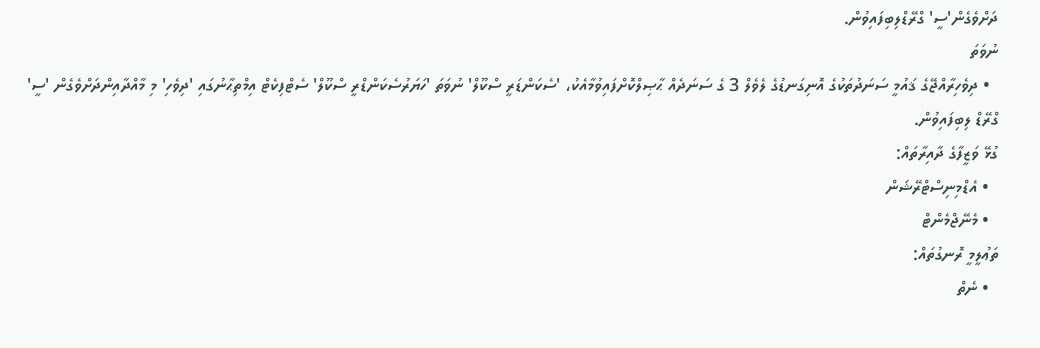ދަށްވެގެން'ސީ' ގްރޭޑްލިބިފައިވުން.
ނުވަތަ
  • ދިވެހިރާއްޖޭގެ ޤައުމީ ސަނަދުތަކުގެ އޮނިގަނޑުގެ ލެވެލް 3 ގެ ސަނަދެއް ޙާޞިލްކޮށްފައިވުމާއެކު، 'ސެކަންޑަރީ ސްކޫލް' ނުވަތަ 'ހަޔަރުސެކަންޑްރީ ސްކޫލް' ސެޓްފިކެޓް އިމްތިޙާނުގައި 'ދިވެހި' މި މާއްދާއިންދަށްވެގެން 'ސީ' ގްރޭޑް ލިބިފައިވުން.
ގުޅޭ ވަޒީފާގެ ދާއިރާތައް:
  • އެޑްމިނިސްޓްރޭޝަން
  • މެނޭޖްމެންޓް
ތަޢުލީމީ ރޮނގުތައް:
  • ނެތް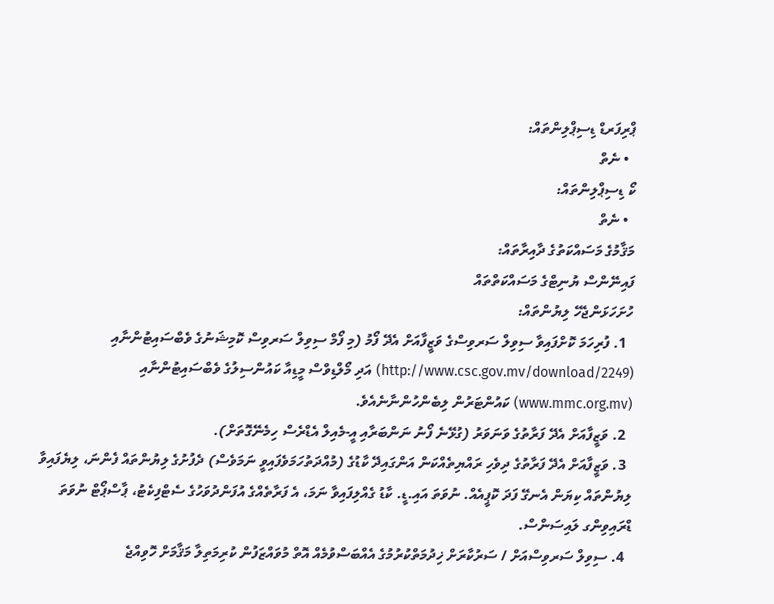ޕްރިފަރޑް ޑިސިޕްލިންތައް:
  • ނެތް
ކޯ ޑިސިޕްލިންތައް:
  • ނެތް
މަޤާމުގެ މަސައްކަތުގެ ދާއިރާތައް:
ފައިނޭންސް ޔުނިޓްގެ މަސައްކަތްތައް
ހުށަހަޅަންޖެހޭ ލިޔުންތައް:
  1. ފުރިހަމަ ކޮށްފައިވާ ސިވިލް ސަރވިސްގެ ވަޒީފާއަށް އެދޭ ފޯމު (މި ފޯމް ސިވިލް ސަރވިސް ކޮމިޝަނުގެ ވެބްސައިޓުންނާއި (http://www.csc.gov.mv/download/2249) އަދި މޯލްޑިވްސް މީޑިއާ ކައުންސިލުގެ ވެބްސައިޓުންނާއި (www.mmc.org.mv) ކައުންޓަރުން ލިބެންހުންނާނެއެވެ.
  2. ވަޒީފާއަށް އެދޭ ފަރާތުގެ ވަނަވަރު (ގުޅޭނެ ފޯނު ނަންބަރާއި އީ-މެއިލް އެޑްރެސް ހިމެނޭގޮތަށް).
  3. ވަޒީފާއަށް އެދޭ ފަރާތުގެ ދިވެހި ރައްޔިތެއްކަން އަންގައިދޭ ކާޑުގެ (މުއްދަތުހަމަވެފައިވީ ނަމަވެސް) ދެފުށުގެ ލިޔުންތައް ފެންނަ، ލިޔެފައިވާ ލިޔުންތައް ކިޔަން އެނގޭ ފަދަ ކޮޕީއެއް. ނުވަތަ އައި.ޑީ. ކާޑު ގެއްލިފައިވާ ނަމަ، އެ ފަރާތެއްގެ އުފަންދުވަހުގެ ސެޓްފިކެޓު، ޕާސްޕޯޓް ނުވަތަ ޑްރައިވިންގ ލައިސަންސް.
  4. ސިވިލް ސަރވިސްއަށް / ސަރުކާރަށް ޚިދުމަތްކުރުމުގެ އެއްބަސްވުމެއް އޮތް މުވައްޒަފުން ކުރިމަތިލާ މަޤާމަށް ހޮވިއްޖެ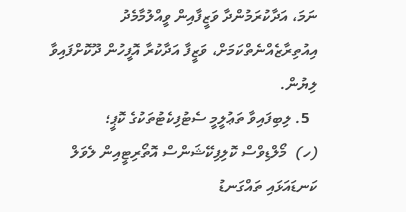ނަމަ، އަދާކުރަމުންދާ ވަޒީފާއިން ވީއްލުމާމެދު އިއުތިރާޒެއްނެތްކަމަށް، ވަޒީފާ އަދާކުރާ އޮފީހުން ދޫކޮށްފައިވާ ލިޔުން.
  5. ލިބިފައިވާ ތަޢުލީމީ ސެޓުފިކެޓުތަކުގެ ކޮޕީ؛
(ހ)  މޯލްޑިވްސް ކޮލިފިކޭޝަންސް އޮތޯރިޓީއިން ލެވަލް ކަނޑައަޅައި ތައްގަނޑު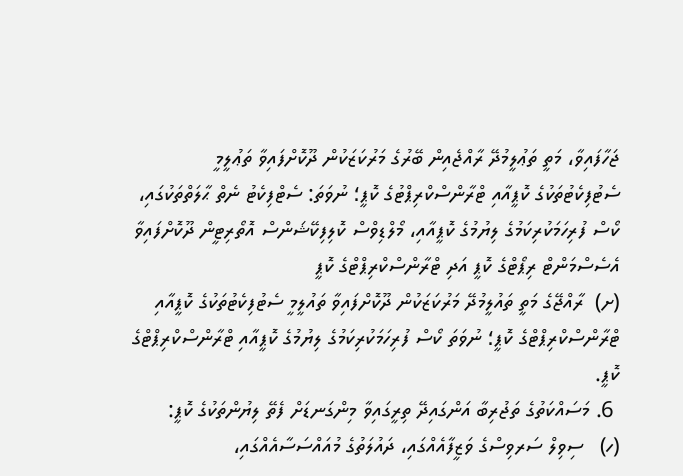ޖަހާފައިވާ، މަތީ ތަޢުލީމުދޭ ރާއްޖެއިން ބޭރުގެ މަރުކަޒަކުން ދޫކޮށްފައިވާ ތަޢުލީމީ ސެޓުފިކެޓުތަކުގެ ކޮޕީއާއި ޓްރާންސްކްރިޕްޓުގެ ކޮޕީ؛ ނުވަތަ: ސެޓްފިކެޓު ނެތް ޙާލަތްތަކުގައި، ކޯސް ފުރިހަމަކުރިކަމުގެ ލިޔުމުގެ ކޮޕީއާއި، މޯލްޑިވްސް ކޮލިފިކޭޝަންސް އޮތޯރިޓީން ދޫކޮށްފައިވާ އެސެސްމަންޓް ރިޕޯޓްގެ ކޮޕީ އަދި ޓްރާންސްކްރިޕްޓްގެ ކޮޕީ
(ށ)  ރާއްޖޭގެ މަތީ ތައުލީމުދޭ މަރުކަޒަކުން ދޫކޮށްފައިވާ ތައުލީމީ ސެޓުފިކެޓުތަކުގެ ކޮޕީއާއި ޓްރާންސްކްރިޕްޓްގެ ކޮޕީ؛ ނުވަތަ ކޯސް ފުރިހަމަކުރިކަމުގެ ލިޔުމުގެ ކޮޕީއާއި ޓްރާންސްކްރިޕްޓްގެ ކޮޕީ.
 6. މަސައްކަތުގެ ތަޖުރިބާ އަންގައިދޭ ތިރީގައިވާ މިންގަނޑަށް ފެތޭ ލިޔުންތަކުގެ ކޮޕީ:
(ހ)   ސިވިލް ސަރވިސްގެ ވަޒީފާއެއްގައި، ދައުލަތުގެ މުއައްސަސާއެއްގައި،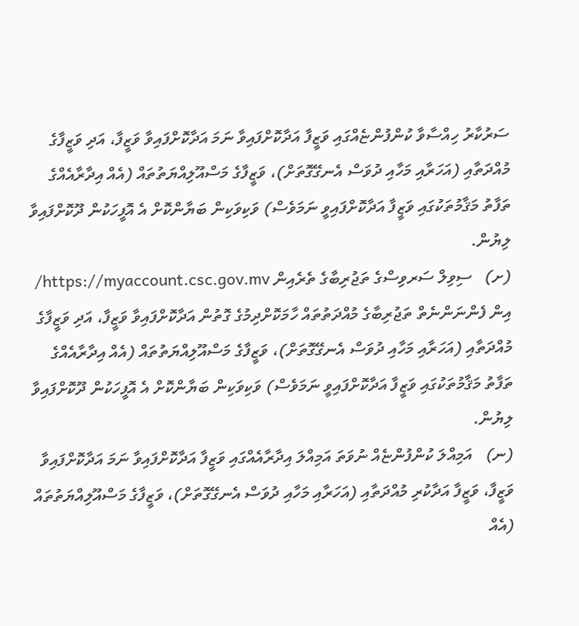ސަރުކާރު ހިއްސާވާ ކުންފުންޏެއްގައި ވަޒީފާ އަދާކޮށްފައިވާ ނަމަ އަދާކޮށްފައިވާ ވަޒީފާ، އަދި ވަޒީފާގެ މުއްދަތާއި (އަހަރާއި މަހާއި ދުވަސް އެނގޭގޮތަށް)، ވަޒީފާގެ މަސްއޫލިއްޔަތުތައް (އެއް އިދާރާއެއްގެ ތަފާތު މަޤާމުތަކުގައި ވަޒީފާ އަދާކޮށްފައިވީ ނަމަވެސް) ވަކިވަކިން ބަޔާންކޮށް އެ އޮފީހަކުން ދޫކޮށްފައިވާ ލިޔުން.
(ށ)   ސިވިލް ސަރވިސްގެ ތަޖުރިބާގެ ތެރެއިން https://myaccount.csc.gov.mv/ އިން ފެންނަންނެތް ތަޖުރިބާގެ މުއްދަތުތައް ހާމަކޮށްދިމުގެ ގޮތުން އަދާކޮށްފައިވާ ވަޒީފާ، އަދި ވަޒީފާގެ މުއްދަތާއި (އަހަރާއި މަހާއި ދުވަސް އެނގޭގޮތަށް)، ވަޒީފާގެ މަސްއޫލިއްޔަތުތައް (އެއް އިދާރާއެއްގެ ތަފާތު މަޤާމުތަކުގައި ވަޒީފާ އަދާކޮށްފައިވީ ނަމަވެސް) ވަކިވަކިން ބަޔާންކޮށް އެ އޮފީހަކުން ދޫކޮށްފައިވާ ލިޔުން.
(ނ)   އަމިއްލަ ކުންފުންޏެއް ނުވަތަ އަމިއްލަ އިދާރާއެއްގައި ވަޒީފާ އަދާކޮށްފައިވާ ނަމަ އަދާކޮށްފައިވާ ވަޒީފާ، ވަޒީފާ އަދާކުރި މުއްދަތާއި (އަހަރާއި މަހާއި ދުވަސް އެނގޭގޮތަށް)، ވަޒީފާގެ މަސްއޫލިއްޔަތުތައް (އެއް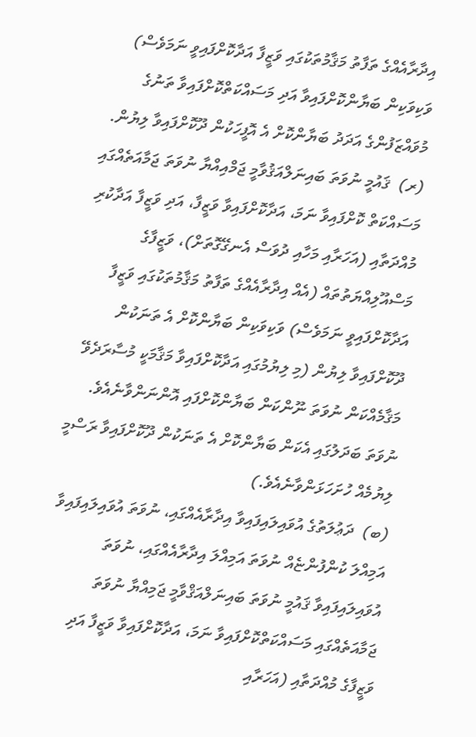އިދާރާއެއްގެ ތަފާތު މަޤާމުތަކުގައި ވަޒީފާ އަދާކޮށްފައިވީ ނަމަވެސް) ވަކިވަކިން ބަޔާންކޮށްފައިވާ އަދި މަސައްކަތްކޮށްފައިވާ ތަނުގެ މުވައްޒަފުންގެ އަދަދު ބަޔާންކޮށް އެ އޮފީހަކުން ދޫކޮށްފައިވާ ލިޔުން.
(ރ)  ޤައުމީ ނުވަތަ ބައިނަލްއަޤުވާމީ ޖަމްއިއްޔާ ނުވަތަ ޖަމާއަތެއްގައި މަސައްކަތް ކޮށްފައިވާ ނަމަ، އަދާކޮށްފައިވާ ވަޒީފާ، އަދި ވަޒީފާ އަދާކުރި މުއްދަތާއި (އަހަރާއި މަހާއި ދުވަސް އެނގޭގޮތަށް)، ވަޒީފާގެ މަސްއޫލިއްޔަތުތައް (އެއް އިދާރާއެއްގެ ތަފާތު މަޤާމުތަކުގައި ވަޒީފާ އަދާކޮށްފައިވީ ނަމަވެސް) ވަކިވަކިން ބަޔާންކޮށް އެ ތަނަކުން ދޫކޮށްފައިވާ ލިޔުން (މި ލިޔުމުގައި އަދާކޮށްފައިވާ މަޤާމަކީ މުސާރަދެވޭ މަޤާމެއްކަން ނުވަތަ ނޫންކަން ބަޔާންކޮށްފައި އޮންނަންވާނެއެވެ. ނުވަތަ ބަދަލުގައި އެކަން ބަޔާންކޮށް އެ ތަނަކުން ދޫކޮށްފައިވާ ރަސްމީ ލިޔުމެއް ހުށަހަޅަންވާނެއެވެ.)
(ބ)  ދަޢުލަތުގެ އުވައިލައިފައިވާ އިދާރާއެއްގައި، ނުވަތަ އުވައިލައިފައިވާ އަމިއްލަ ކުންފުންޏެއް ނުވަތަ އަމިއްލަ އިދާރާއެއްގައި، ނުވަތަ އުވައިލައިފައިވާ ޤައުމީ ނުވަތަ ބައިނަލްއަޤްވާމީ ޖަމިއްޔާ ނުވަތަ ޖަމާއަތެއްގައި މަސައްކަތްކޮށްފައިވާ ނަމަ، އަދާކޮށްފައިވާ ވަޒީފާ އަދި ވަޒީފާގެ މުއްދަތާއި (އަހަރާއި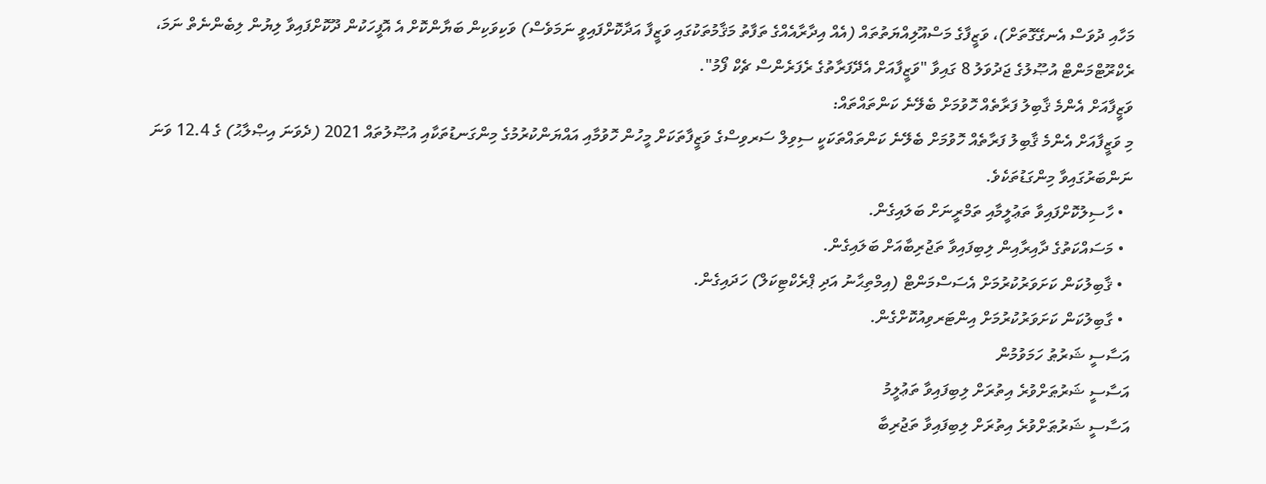މަހާއި ދުވަސް އެނގޭގޮތަށް)، ވަޒީފާގެ މަސްއޫލިއްޔަތުތައް (އެއް އިދާރާއެއްގެ ތަފާތު މަޤާމުތަކުގައި ވަޒީފާ އަދާކޮށްފައިވީ ނަމަވެސް) ވަކިވަކިން ބަޔާންކޮށް އެ އޮފީހަކުން ދޫކޮށްފައިވާ ލިޔުން ލިބެންނެތް ނަމަ، ރެކްރޫޓްމަންޓް އުޞޫލުގެ ޖަދުވަލު 8 ގައިވާ "ވަޒީފާއަށް އެދޭފަރާތުގެ ރެފަރެންސް ޗެކް ފޯމު".
ވަޒީފާއަށް އެންމެ ޤާބިލު ފަރާތެއް ހޮވުމަށް ބެލޭނެ ކަންތައްތައް:
މި ވަޒީފާއަށް އެންމެ ޤާބިލު ފަރާތެއް ހޮވުމަށް ބެލޭނެ ކަންތައްތަކަކީ ސިވިލް ސަރވިސްގެ ވަޒީފާތަކަށް މީހުން ހޮވުމާއި އައްޔަންކުރުމުގެ މިންގަނޑުތަކާއި އުޞޫލުތައް 2021 (ދެވަނަ އިޞްލާޙު) ގެ 12.4 ވަނަ ނަންބަރުގައިވާ މިންގަޑުތަކެވެ.
  • ހާސިލުކޮށްފައިވާ ތަޢުލީމާއި ތަމްރީނަށް ބަލައިގެން.
  • މަސައްކަތުގެ ދާއިރާއިން ލިބިފައިވާ ތަޖުރިބާއަށް ބަލައިގެން.
  • ޤާބިލުކަން ކަށަވަރުކުރުމަށް އެސަސްމަންޓް (އިމްތިޙާނު އަދި ޕްރެކްޓިކަލް) ހަދައިގެން.
  • ގާބިލުކަން ކަށަވަރުކުރުމަށް އިންޓަރވިއުކޮށްގެން.
އަސާސީ ޝަރުޠު ހަމަވުމުން
އަސާސީ ޝަރުޠަށްވުރެ އިތުރަށް ލިބިފައިވާ ތަޢުލީމު
އަސާސީ ޝަރުޠަށްވުރެ އިތުރަށް ލިބިފައިވާ ތަޖުރިބާ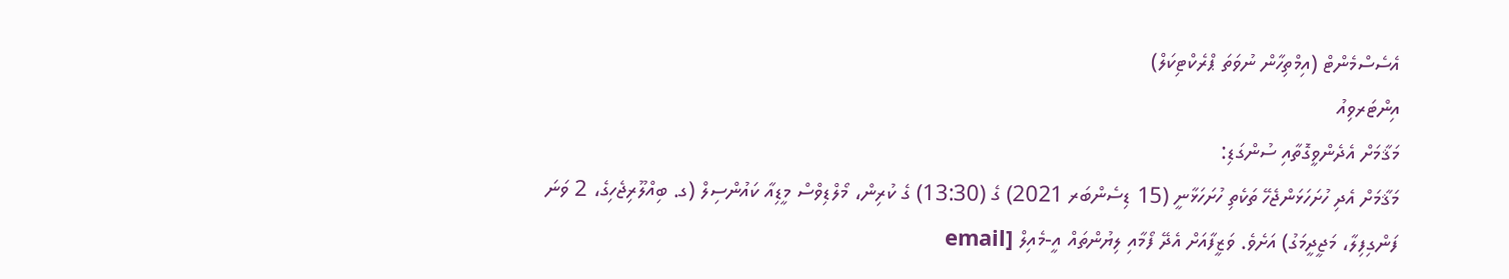އެސެސްމެންޓް (އިމްތިހާން ނުވަތަ ޕްރެކްޓިކަލް)
އިންޓަރވިއު
މަޤާމަށް އެދެންވީގޮތާއި ސުންގަޑި:
މަޤާމަށް އެދި ހުށަހަޅަންޖެހޭ ތަކެތި ހުށަހަޅާނީ (15 ޑިސެންބަރ 2021) ގެ (13:30) ގެ ކުރިން، މޯލްޑިވްސް މީޑިއާ ކައުންސިލް (ގ. ބިއްލޫރިޖެހިގެ، 2 ވަނަ ފަންގިފިލާ، މަޖީދީމަގު) އަށެވެ. ވަޒީފާއަށް އެދޭ ފޯމާއި ލިޔުންތައް އީ-މެއިލް [email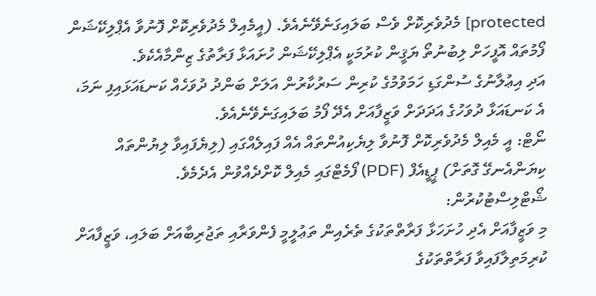protected] މެދުވެރިކޮށް ވެސް ބަލައިގަނެވޭނެއެވެ. (އީމެއިލް މެދުވެރިކޮށް ފޮނުވާ އެޕްލިކޭޝަން ފޯމުތައް އޮފީހަށް ލިބުނުތޯ ޔަޤީން ކުރުމަކީ އެޕްލިކޭޝަން ހުށައަޅާ ފަރާތުގެ ޒިންމާއެކެވެ.
އަދި އިޢުލާނުގެ ސުންގަޑި ހަމަވުމުގެ ކުރިން ސަރުކާރުން އަލަށް ބަންދު ދުވަހެއް ކަނޑައަޅައިފި ނަމަ، އެ ކަނޑައަޅާ ދުވަހުގެ އަދަދަށް ވަޒީފާއަށް އެދޭ ފޯމު ބަލައިގަނެވޭނެއެވެ.
ނޯޓް: އީ މެއިލް މެދުވެރިކޮށް ފޮނުވާ ލިޔެކިއުންތައް އެއް ފައިލެއްގައި (ލިޔެފައިވާ ލިޔުންތައް ކިޔަންއެނގޭ ގޮތަށް) ޕީޑީއެފް (PDF) ފޯމެޓްގައި މެއިލް ކޮށްދެއްވުން އެދެމެވެ.
ޝޯޓްލިސްޓުކުރުން:
މި ވަޒީފާއަށް އެދި ހުށަހަޅާ ފަރާތްތަކުގެ ތެރެއިން ތަޢުލީމީ ފެންވަރާއި ތަޖުރިބާއަށް ބަލައި، ވަޒީފާއަށް ކުރިމަތިލާފައިވާ ފަރާތްތަކުގެ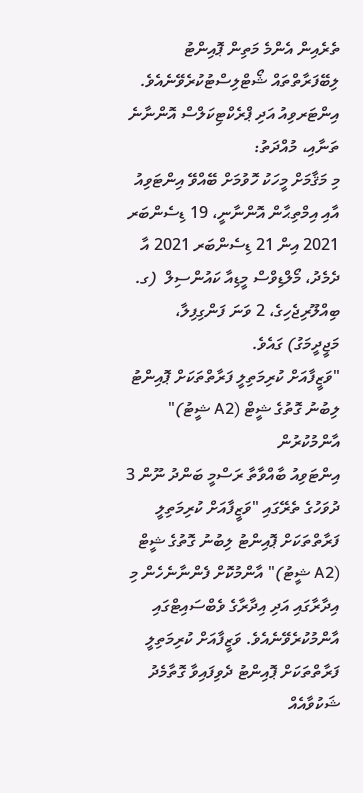ތެރެއިން އެންމެ މަތިން ޕޮއިންޓު ލިބޭފަރާތްތައް ޝޯޓްލިސްޓުކުރެވޭނެއެވެ.
އިންޓަރވިއު އަދި ޕްރެކްޓިކަލްސް އޮންނާނެ ތަނާއި، މުއްދަތު:
މި މަޤާމަށް މީހަކު ހޮވުމަށް ބޭއްވޭ އިންޓަވިއު އާއި އިމްތިޙާން އޮންނާނީ، 19 ޑިސެންބަރ 2021 އިން 21 ޑިސެންބަރ 2021 އާ ދެމެދު، މޯލްޑިވްސް މީޑިއާ ކައުންސިލް  (ގ. ބިއްލޫރިޖެހިގެ، 2 ވަނަ ފަންގިފިލާ، މަޖީދީމަގު) ގައެވެ.
"ވަޒީފާއަށް ކުރިމަތިލީ ފަރާތްތަކަށް ޕޮއިންޓު ލިބުނު ގޮތުގެ ޝީޓް (A2 ޝީޓު)" އާންމުކުރުން
އިންޓަވިއު ބާއްވާތާ ރަސްމީ ބަންދު ނޫން 3 ދުވަހުގެ ތެރޭގައި "ވަޒީފާއަށް ކުރިމަތިލީ ފަރާތްތަކަށް ޕޮއިންޓު ލިބުނު ގޮތުގެ ޝީޓް (A2 ޝީޓު)" އާންމުކޮށް ފެންނާނެހެން މި އިދާރާގައި އަދި އިދާރާގެ ވެބްސައިޓްގައި އާންމުކުރެވޭނެއެވެ. ވަޒީފާއަށް ކުރިމަތިލީ ފަރާތްތަކަށް ޕޮއިންޓު ދެވިފައިވާ ގޮތާމެދު ޝަކުވާއެއް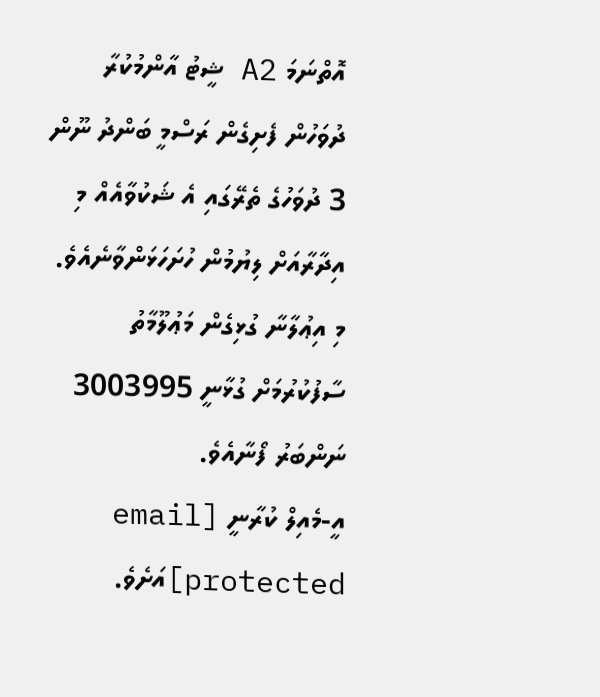އޮތްނަމަ A2 ޝީޓު އާންމުކުރާ ދުވަހުން ފެށިގެން ރަސްމީ ބަންދު ނޫން 3 ދުވަހުގެ ތެރޭގައި އެ ޝަކުވާއެއް މި އިދާރާއަށް ލިޔުމުން ހުށަހަޅަންވާނެއެވެ.
މި އިޢުލާނާ ގުޅިގެން މަޢުލޫމާތު ސާފުކުރުމަށް ގުޅާނީ 3003995 ނަންބަރު ފޯނާއެވެ.
އީ-މެއިލް ކުރާނީ [email protected]އަށެވެ.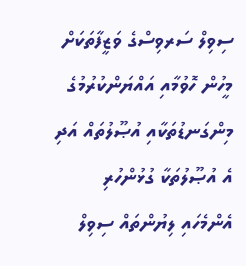ސިވިލް ސަރވިސްގެ ވަޒީފާތަކަށް މީހުން ހޮވުމާއި އައްޔަންކުރުމުގެ މިންގަނޑުތަކާއި އުޞޫލުތައް އަދި އެ އުޞޫލުތަކާ ގުޅުންހުރި އެންމެހައި ލިޔުންތައް ސިވިލް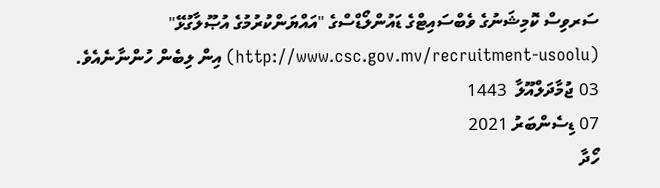ސަރވިސް ކޮމިޝަނުގެ ވެބްސައިޓްގެ ޑައުންލޯޑްސްގެ "އައްޔަންކުރުމުގެ އުޞޫލާގުޅޭ" (http://www.csc.gov.mv/recruitment-usoolu) އިން ލިބެން ހުންނާނެއެވެ.
03 ޖުމާދަލްއޫލާ  1443
07 ޑިސެންބަރު 2021
ހޯދާ